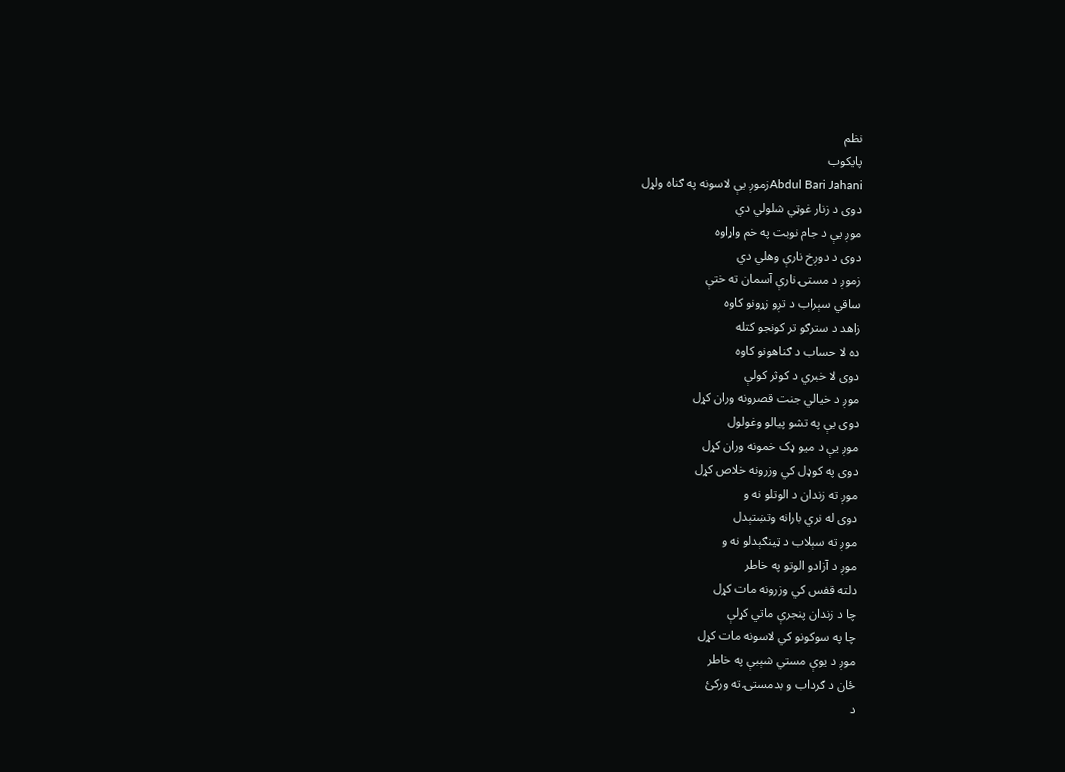نظم
پايکوب
Abdul Bari Jahaniزموږ يې لاسونه په ګناه ولړل
دوى د زنار غوټي شلولي دي
موږ يې د جام نوبت په خم واړاوه
دوى د دوږخ نارې وهلي دي
زموږ د مستۍ نارې آسمان ته ختې
ساقي سېراب د تږو زړونو کاوه
زاهد د سترګو تر کونجو کتله
ده لا حساب د ګناهونو کاوه
دوى لا خبري د کوثر کولې
موږ د خيالي جنت قصرونه وران کړل
دوى يې په تشو پيالو وغولول
موږ يې د ميو ډک خمونه وران کړل
دوى په کوډل کي وزرونه خلاص کړل
موږ ته زندان د الوتلو نه و
دوى له نري بارانه وتښتېدل
موږ ته سېلاب د ټينګېدلو نه و
موږ د آزادو الوتو په خاطر
دلته قفس کي وزرونه مات کړل
چا د زندان پنجرې ماتي کړلې
چا په سوکونو کي لاسونه مات کړل
موږ د يوې مستي شېبې په خاطر
ځان د ګرداب و بدمستۍ ته ورکئ
د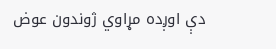دې اوږده مړاوي ژوندون عوض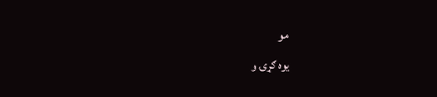مو
يوه ګړۍ و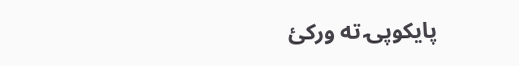پايکوپۍ ته ورکئ